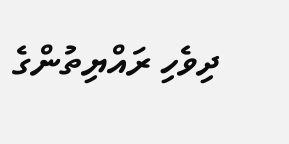ދިވެހި ރައްޔިތުންގެ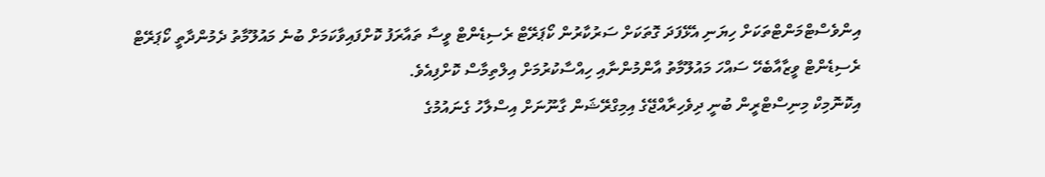އިންވެސްޓްމަންޓްތަކަށް ހިޔަނި އެޅޭފަދަ ގޮތަކަށް ސަރުކާރުން ކޯޕަރޭޓް ރެސިޑެންޓް ވީސާ ތައާރަފު ކޮށްފައިވާކަމަށް ބުނެ މައުލޫމާތު ދެމުންދާތީ ކޯޕަރޭޓް ރެސިޑެންޓް ވީޒާއާބެހޭ ސައްހަ މައުލޫމާތު އާންމުންނާއި ހިއްސާކުރުމަށް އިލްތިމާސް ކޮށްފިއެވެ.
އިކޮނޮމިކް މިނިސްޓްރީން ބުނީ ދިވެހިރާއްޖޭގެ އިމިގްރޭޝަން ގާނޫނަށް އިސްލާހު ގެނައުމުގެ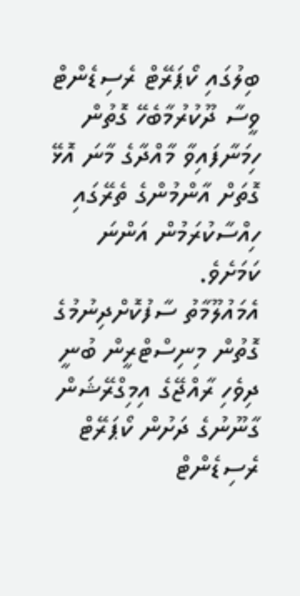ބިލުގައި ކޯޕަރޭޓް ރެސިޑެންޓް ވީސާ ދޫކުރުމާބެހޭ ގޮތުން ހިމަނާފައިވާ މާއްދާގެ މާނަ އޮޅޭ ގޮތަށް އާންމުންގެ ތެރޭގައި ހިއްސާކުރަމުން އަންނަ ކަމަށެވެ.
އެމައުލޫމާތު ސާފުކޮށްދިނުމުގެ ގޮތުން މިނިސްޓްރީން ބުނީ ދިވެހި ރާއްޖޭގެ އިމިގްރޭޝަން ގާނޫނުގެ ދަށުން ކޯޕަރޭޓް ރެސިޑެންޓް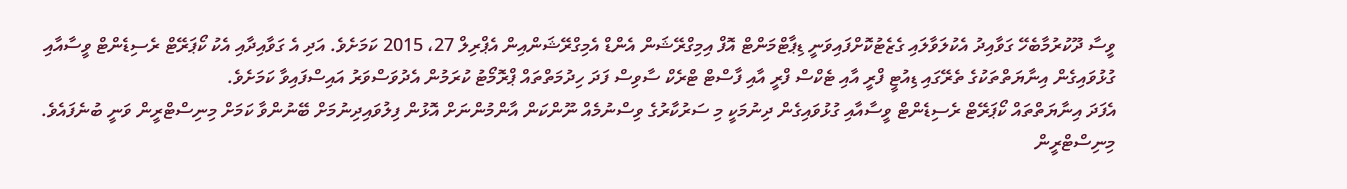ވީސާ ދޫކުރުމާބެހޭ ގަވާއިދު އެކުލަވާލައި ގެޒެޓުކޮށްފައިވަނީ ޑިޕާޓްމަންޓް އޮފް އިމިގްރޭޝަން އެންޑް އެމިގްރޭޝަންއިން އެޕްރިލް 27، 2015 ކަމަށެވެ. އަދި އެ ގަވާއިދާއި އެކު ކޯޕަރޭޓް ރެސިޑެންޓް ވީސާއާއި ގުޅުވައިގެން އިނާޔަތްތަކުގެ ތެރޭގައި ޑިއުޓީ ފްރީ އާއި ޓެކްސް ފްރީ އާއި ފާސްޓް ޓްރެކް ސާވިސް ފަދަ ހިދުމަތްތައް ޕްރޮމޯޓު ކުރަމުން އެދުވަސްވަރު އައިސްފައިވާ ކަމަށެވެ.
އެފަދަ އިނާޔަތްތައް ކޯޕަރޭޓް ރެސިޑެންޓް ވީސާއާއި ގުޅުވައިގެން ދިނުމަކީ މި ސަރުކާރުގެ ވިސްނުމެއް ނޫންކަން އާންމުންނަށް އޮޅުން ފިލުވައިދިނުމަށް ބޭނުންވާ ކަމަށް މިނިސްޓްރީން ވަނީ ބުނެފައެވެ.
މިނިސްޓްރީން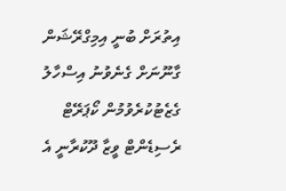އިތުރަށް ބުނީ އިމިގްރޭޝަން ގާނޫނަށް ގެނެވުނު އިސްހާލު ގެޒެޓުކުރެވުމުން ކޯޕަރޭޓް ރެސިޑެންޓް ވީޒާ ދޫކުރާނީ އެ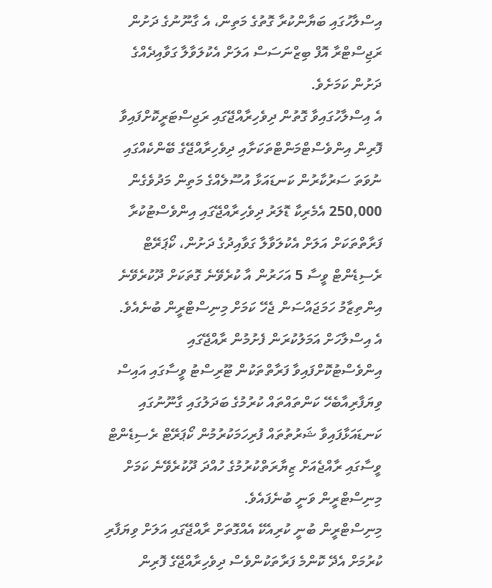އިސްލާހުގައި ބަޔާންކުރާ ގޮތުގެ މަތިން، އެ ގާނޫނުގެ ދަށުން ރަޖިސްޓްރާ އޮފް ބިޒްނަސަސް އަލަށް އެކުލަވާލާ ގަވާއިދެއްގެ ދަށުން ކަމަށެވެ.
އެ އިސްލާހުގައިވާ ގޮތުން ދިވެހިރާއްޖޭގައި ރަޖިސްޓަރީކޮށްފައިވާ ފޮރިން އިންވެސްޓްމަންޓްތަކަށާއި ދިވެހިރާއްޖޭގެ ބޭންކެއްގައި ނުވަތަ ސަރުކާރުން ކަނޑައަޅާ އުސޫލެއްގެ މަތިން މަދުވެގެން 250,000 އެމެރިކާ ޑޮލަރު ދިވެހިރާއްޖޭގައި އިންވެސްޓުކުރާ ފަރާތްތަކަށް އަލަށް އެކުލަވާލާ ގަވާއިދުގެ ދަށުން، ކޯޕަރޭޓް ރެސިޑެންޓް ވީސާ 5 އަހަރުން އާ ކުރެވޭނެ ގޮތަކަށް ދޫކުރެވޭނެ އިންތިޒާމު ހަމަޖައްސަން ޖެހޭ ކަމަށް މިނިސްޓްރީން ބުނެއެވެ.
އެ އިސްލާހަށް އަމަލުކުރަން ފެށުމުން ރާއްޖޭގައި އިންވެސްޓުކޮށްފައިވާ ފަރާތްތަކުން ޓޫރިސްޓު ވީސާގައި އައިސް ވިޔަފާރިއާބެހޭ ކަންތައްތައް ކުރުމުގެ ބަދަލުގައި ގާނޫނުގައި ކަނޑައަޅާފައިވާ ޝަރުތުތައް ފުރިހަމަކުރުމުން ކޯޕަރޭޓް ރެސިޑެންޓް ވީސާގައި ރާއްޖެއަށް ޒިޔާރަތްކުރުމުގެ ހުއްދަ ދޫކުރެވޭނެ ކަމަށް މިނިސްޓްރީން ވަނީ ބުނެފައެވެ.
މިނިސްޓްރީން ބުނީ ކުރިއެކޭ އެއްގޮތަށް ރާއްޖޭގައި އަލަށް ވިޔަފާރި ކުރުމަށް އެދޭ ކޮންމެ ފަރާތަކުންވެސް ދިވެހިރާއްޖޭގެ ފޮރިން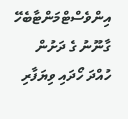އިންވެސްޓްމަންޓާބެހޭ ގާނޫނު ގެ ދަށުން ހުއްދަ ހޯދައި ވިޔަފާރި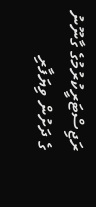ރަޖިސްޓަރީކުރުމުގެ ގާނޫނު ގެ ދަށުން ވިޔަފާރި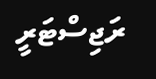ރަޖިސްޓަރީ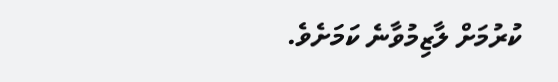ކުރުމަށް ލާޒިމުވާނެ ކަމަށެވެ.